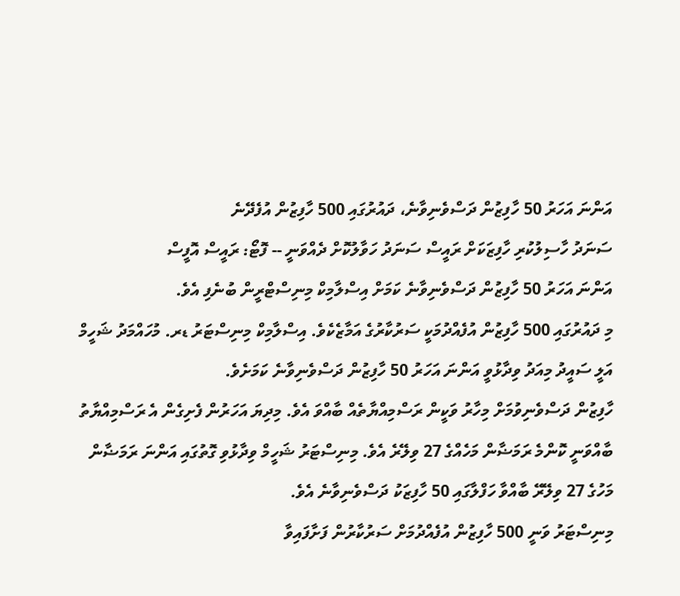އަންނަ އަހަރު 50 ހާފިޒުން ދަސްވެނިވާނެ، ދައުރުގައި 500 ހާފިޒުން އުފެދޭނެ
ސަނަދު ހާސިލުކުރި ހާފިޒަކަށް ރައީސް ސަނަދު ހަވާލުކޮށް ދެއްވަނީ -- ފޮޓޯ: ރައީސް އޮފީސް
އަންނަ އަހަރު 50 ހާފިޒުން ދަސްވެނިވާނެ ކަމަށް އިސްލާމިކް މިނިސްޓްރީން ބުނެފި އެވެ.
މި ދައުރުގައި 500 ހާފިޒުން އުފެއްދުމަކީ ސަރުކާރުގެ އަމާޒެކެވެ. އިސްލާމިކް މިނިސްޓަރު ޑރ. މުހައްމަދު ޝަހީމް އަލީ ސައީދު މިއަދު ވިދާޅުވީ އަންނަ އަހަރު 50 ހާފިޒުން ދަސްވެނިވާނެ ކަމަށެވެ.
ހާފިޒުން ދަސްވެނިވުމަށް މިހާރު ވަކީން ރަސްމިއްޔާތެއް ބާއްވަ އެވެ. މިދިޔަ އަހަރުން ފެށިގެން އެ ރަސްމިއްޔާތު ބާއްވަނީ ކޮންމެ ރަމަޟާން މަހެއްގެ 27 ވިލޭރެ އެވެ. މިނިސްޓަރު ޝަހީމް ވިދާޅުވި ގޮތުގައި އަންނަ ރަމަޟާން މަހުގެ 27 ވިލޭރޭ ބާއްވާ ހަފްލާގައި 50 ހާފިޒަކު ދަސްވެނިވާނެ އެވެ.
މިނިސްޓަރު ވަނީ 500 ހާފިޒުން އުފެއްދުމަށް ސަރުކާރުން ފަށާފައިވާ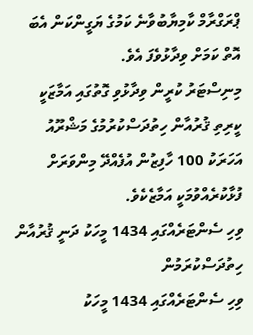ޕްރަގްރާމް ކާމިޔާބުވާނެ ކަމުގެ ޔަގީންކަން އެބަ އޮތް ކަމަށް ވިދާޅުވެފަ އެވެ.
މިނިސްޓަރު ކުރީން ވިދާޅުވި ގޮތުގައި އަމާޒަކީ ކީރިތި ޤުރުއާން ހިތުދަސްކުރުމުގެ މަޝްރޫއު އަހަރަކު 100 ހާފިޒުން އުފެއްދޭ މިންވަރަށް ފުޅާކުރެއްވުމަކީ އަމާޒެކެވެ.
ވިހި ސެންޓަރެއްގައި 1434 މީހަކު ދަނީ ޤުރުއާން ހިތުދަސްކުރަމުން
ވިހި ސެންޓަރެއްގައި 1434 މީހަކު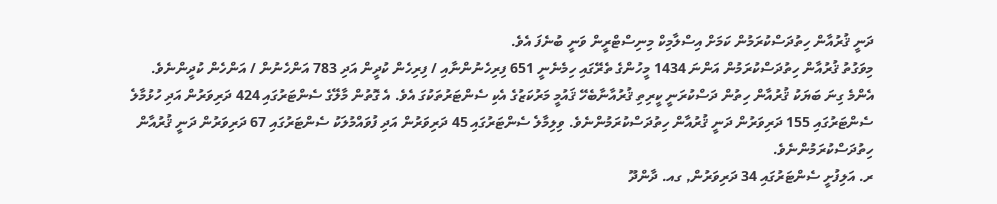ދަނީ ޤުރުއާން ހިތުދަސްކުރަމުން ކަމަށް އިސްލާމިކް މިނިސްޓްރީން ވަނީ ބުނެފަ އެވެ.
މިވަގުތު ޤުރުއާން ހިތުދަސްކުރަމުން އަންނަ 1434 މީހުންގެ ތެރޭގައި ހިމެނެނީ 651 ފިރިހެނުންނާއި / ފިރިހެން ކުދީން އަދި 783 އަންހެނުން / އަންހެން ކުދީންނެވެ.
އެންމެ ގިނަ ބަޔަކު ޤުރުއާން ހިތުން ދަސްކުރަނީ ކީރިތި ޤުރުއާނާބެހޭ ޤައުމީ މަރުކަޒުގެ އެކި ސެންޓަރުތަކުގަ އެވެ. އެ ގޮތުން މާލޭގެ ސެންޓަރުގައި 424 ދަރިވަރުން އަދި ހުޅުމާލެ ސެންޓަރުގައި 155 ދަރިވަރުން ދަނީ ޤުރުއާން ހިތުދަސްކުރަމުންނެވެ. ވިލިމާލެ ސެންޓަރުގައި 45 ދަރިވަރުން އަދި ފުވައްމުލަކު ސެންޓަރުގައި 67 ދަރިވަރުން ދަނީ ޤުރުއާން ހިތުދަސްކުރަމުންނެވެ.
ރ. އަލިފުށީ ސެންޓަރުގައި 34 ދަރިވަރުން, ގއ. ދާންދޫ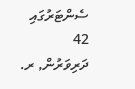ސެންޓަރުގައި 42 ދަރިވަރުން, ރ.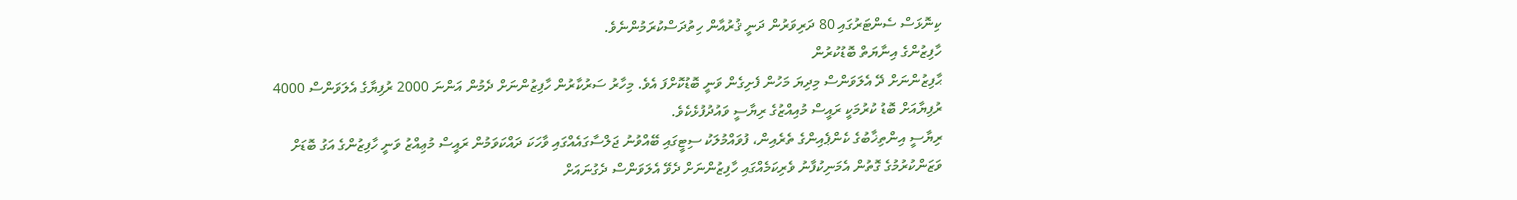ކިނޮޅަސް ސެންޓަރުގައި 80 ދަރިވަރުން ދަނީ ޤުރުއާން ހިތުދަސްކުރަމުންނެވެ.
ހާފިޒުންގެ އިނާޔަތް ބޮޑުކުރުން
ޙާފިޒުންނަށް ދޭ އެލަވަންސް މިދިޔަ މަހުން ފެށިގެން ވަނީ ބޮޑުކޮށްފަ އެވެ. މިހާރު ސަރުކާރުން ހާފިޒުންނަށް ދެމުން އަންނަ 2000 ރުފިޔާގެ އެލަވަންސް 4000 ރުފިޔާއަށް ބޮޑު ކުރުމަކީ ރައީސް މުއިއްޒުގެ ރިޔާސީ ވައުދުފުޅެކެވެ.
ރިޔާސީ އިންތިޚާބުގެ ކެންޕެއިންގެ ތެރެއިން، ފުވައްމުލަކު ސިޓީގައި ބޭއްވުނު ޖަލްސާގައެއްގައި ވާހަކަ ދައްކަވަމުން ރައީސް މުޢިއްޒު ވަނީ ހާފިޒުންގެ އަގު ބޮޑަށް ވަޒަންކުރުމުގެ ގޮތުން އެމަނިކުފާނު ވެރިކަމެއްގައި ހާފިޒުންނަށް ދެވޭ އެލަވަންސް ދެގުނައަށް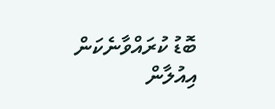ބޮޑު ކުރައްވާނެކަން އިއުލާން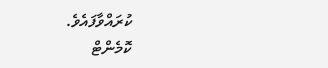ކުރައްވާފައެވެ.
ކޮމެންޓް